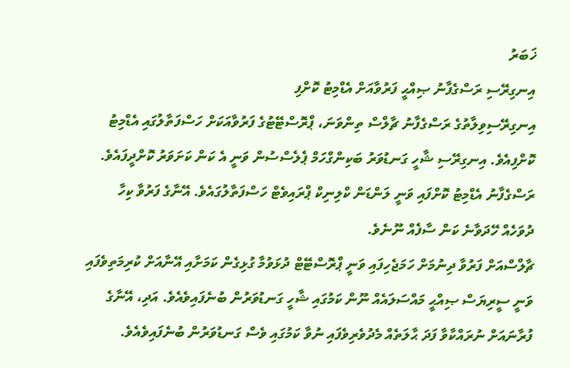ޚަބަރު
އިނގިރޭސި ރަސްގެފާނު ޞިއްޙީ ފަރުވާއަށް އެޑްމިޓު ކޮށްފި
އިނގިރޭސިވިލާތުގެ ރަސްގެފާނު ޗާލްސް ތިންވަނަ، ޕްރޮސްޓޭޓުގެ ފަރުވާއަކަށް ހަސްފަތާލުގައި އެޑްމިޓު ކޮށްފިއެވެ. އިނގިރޭސި ޝާހީ ގަނޑުވަރު ބަކިންގްހަމް ޕެލެސްސުން ވަނީ އެ ކަން ކަށަވަރު ކޮށްދީފައެވެ. ރަސްގެފާނު އެޑްމިޓު ކޮށްފައި ވަނީ ލަންޑަން ކްލިނިކް ޕްރައިވެޓް ހަސްފަތާލުގައެވެ. އޭނާގެ ފަރުވާ ކިހާ ދުވަހެއް ހޭދަވާނެ ކަން ސާފެއް ނޫނެވެ.
ޗާލްސްއަށް ފަރުވާ ދިނުމަށް ހަމަޖެހިފައި ވަނީ ޕްރޮސްޓޭޓް ދުޅަވުމާ ގުޅިގެން ކަމަށާއި އޭނާއަށް ކުރިމަތިވެފައި ވަނީ ސީރިޔަސް ޞިއްޙީ މައްސަލައެއް ނޫން ކަމުގައި ޝާހީ ގަނޑުވަރުން ބުނެފައިވެއެވެ. އަދި، އޭނާގެ ފުރާނައަށް ނުރައްކާވާ ފަދަ ޙާލަތެއް މެދުވެރިވެފައި ނުވާ ކަމުގައި ވެސް ގަނޑުވަރުން ބުނެފައިވެއެވެ.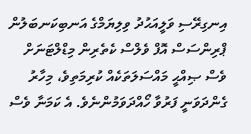އިނގިރޭސި ވަލީއަޙުދު ވިލިޔަމްގެ އަނބިކަނބަލުން ޕްރިންސަސް އޮފް ވެލްސް ކެތެރިން މިޑްލްޓަނަށް ވެސް ޞިއްޙީ މައްސަލަތަކެއް ކުރިމަތިވެ، މިހާރު ގެންދަވަނީ ފަރުވާ ހޯއްދަވަމުންނެވެ. އެ ކަމަނާ ވެސް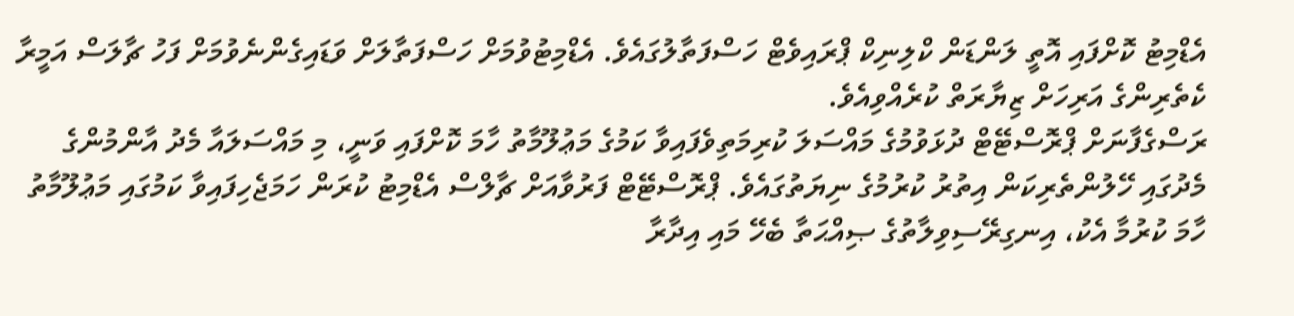އެޑްމިޓު ކޮށްފައި އޮތީ ލަންޑަން ކްލިނިކް ޕްރައިވެޓް ހަސްފަތާލުގައެވެ. އެޑްމިޓުވުމަށް ހަސްފަތާލަށް ވަޑައިގެންނެވުމަށް ފަހު ޗާލަސް އަމީރާ ކެތެރިންގެ އަރިހަށް ޒިޔާރަތް ކުރެއްވިއެވެ.
ރަސްގެފާނަށް ޕްރޮސްޓޭޓް ދުޅަވުމުގެ މައްސަލަ ކުރިމަތިވެފައިވާ ކަމުގެ މަޢުލޫމާތު ހާމަ ކޮށްފައި ވަނީ، މި މައްސަލައާ މެދު އާންމުންގެ މެދުގައި ހޭލުންތެރިކަން އިތުރު ކުރުމުގެ ނިޔަތުގައެވެ. ޕްރޮސްޓޭޓް ފަރުވާއަށް ޗާލްސް އެޑްމިޓު ކުރަން ހަމަޖެހިފައިވާ ކަމުގައި މަޢުލޫމާތު ހާމަ ކުރުމާ އެކު، އިނގިރޭސިވިލާތުގެ ޞިއްޙަތާ ބެހޭ މައި އިދާރާ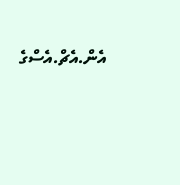އެން.އެޗް.އެސްގެ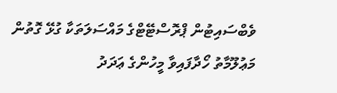ވެބްސައިޓުން ޕްރޮސްޓޭޓްގެ މައްސަލަތަކާ ގުޅޭ ގޮތުން މަޢުލޫމާތު ހޯދާފައިވާ މީހުންގެ ޢަދަދު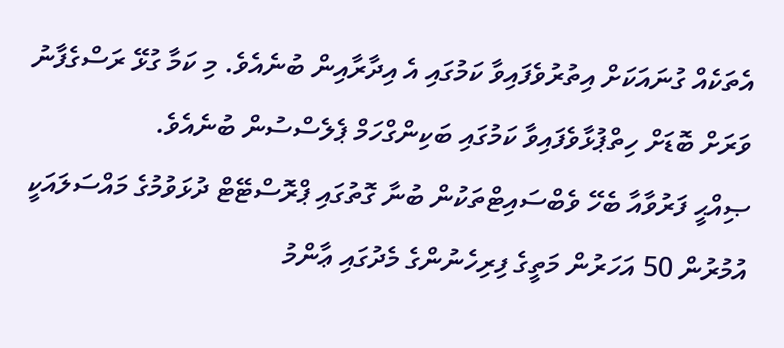އެތަކެއް ގުނައަކަށް އިތުރުވެފައިވާ ކަމުގައި އެ އިދާރާއިން ބުނެއެވެ. މި ކަމާ ގުޅޭ ރަސްގެފާނު ވަރަށް ބޮޑަށް ހިތްޕުޅާވެފައިވާ ކަމުގައި ބަކިންގްހަމް ޕެލެސްސުން ބުނެއެވެ.
ޞިއްޙީ ފަރުވާއާ ބެހޭ ވެބްސައިޓްތަކުން ބުނާ ގޮތުގައި ޕްރޮސްޓޭޓް ދުޅަވުމުގެ މައްސަލައަކީ އުމުރުން 50 އަހަރުން މަތީގެ ފިރިހެނުންގެ މެދުގައި ޢާންމު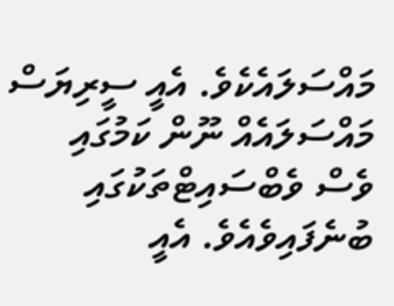މައްސަލައެކެވެ. އެއީ ސީރިޔަސް މައްސަލައެއް ނޫން ކަމުގައި ވެސް ވެބްސައިޓްތަކުގައި ބުނެފައިވެއެވެ. އެއީ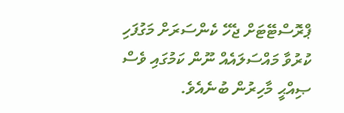ޕްރޮސްޓޭޓަށް ޖެހޭ ކެންސަރަށް މަގުފަހި ކުރުވާ މައްސަލައެއް ނޫން ކަމުގައި ވެސް ޞިއްޙީ މާހިރުން ބުނެއެވެ.